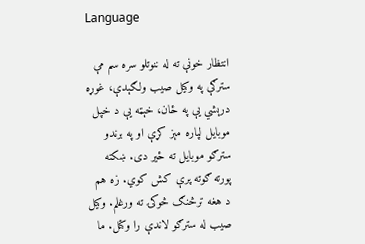Language

انتظار خونې ته له ننوتلو سره سم مې سترګې په وکیل صیب ولګېدې، غوړه درېشي یې په ځان، خېټه یې د خپل موبایل لپاره مېز کړې او په برندو سترګو موبایل ته ځیر دی. ښکته پورته ګوته پرې کش کوي. زه هم د هغه ترڅنګ څوکۍ ته ورغلم. وکیل صیب له سترګو لاندې را وکتل. ما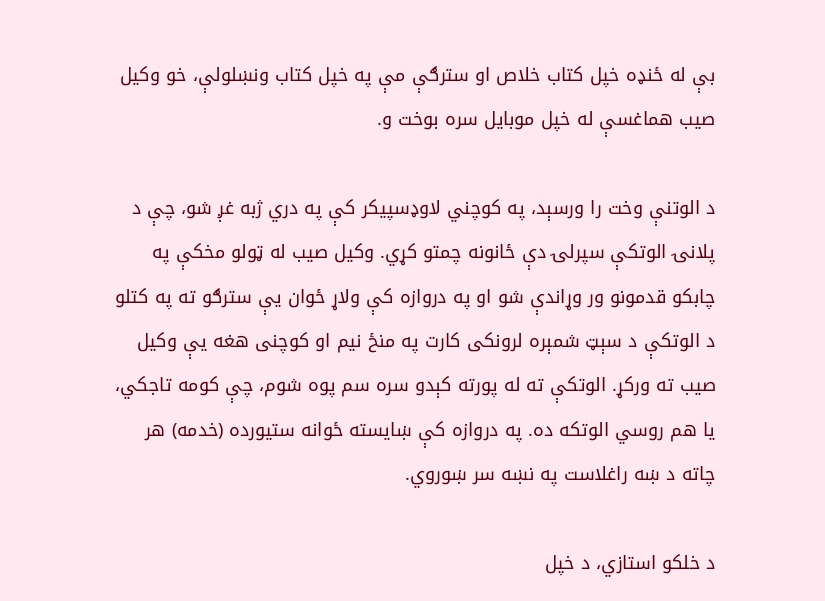بې له ځنډه خپل کتاب خلاص او سترګې مې په خپل کتاب ونښلولې، خو وکیل صیب هماغسې له خپل موبایل سره بوخت و.

د الوتنې وخت را ورسېد، په کوچني لاوډسپیکر کې په دري ژبه غږ شو، چې د پلانۍ الوتکې سپرلۍ دې ځانونه چمتو کړي. وکیل صیب له ټولو مخکې په چابکو قدمونو ور وړاندې شو او په دروازه کې ولاړ ځوان یې سترګو ته په کتلو د الوتکې د سېټ شمېره لرونکی کارت په منځ نیم او کوچنی هغه یې وکیل صیب ته ورکړ. الوتکې ته له پورته کېدو سره سم پوه شوم، چې کومه تاجکي، یا هم روسي الوتکه ده. په دروازه کې ښایسته ځوانه ستیورده (خدمه) هر چاته د ښه راغلاست په نښه سر ښوروي.

د خلکو استازي، د خپل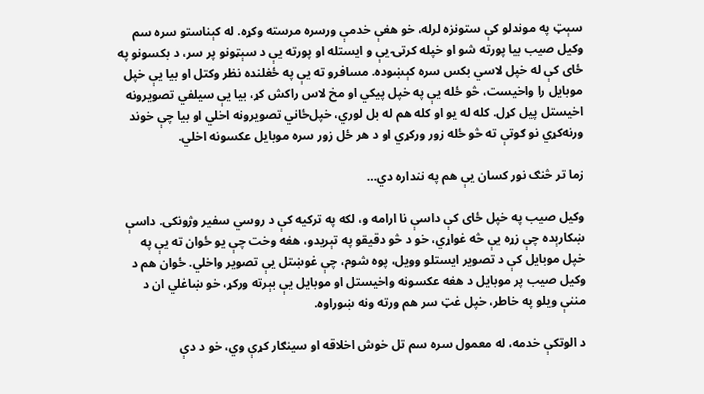سېټ په موندلو کې ستونزه لرله، خو هغې خدمې ورسره مرسته وکړه. له کېناستو سره سم وکیل صیب بیا پورته شو او خپله کرتۍ یې و ایستله او پورته یې د سېټونو پر سر، د بکسونو په ځای کې له خپل لاسي بکس سره کېښوده. مسافرو ته یې په ځغلنده نظر وکتل او بیا یې خپل موبایل را واخیست، څو ځله یې په خپل پیکي او مخ لاس راکش کړ، بیا یې سیلفي تصویرونه اخیستل پیل کړل. کله له یو او کله هم له بل لوري، خپل‌ځاني تصویرونه اخلي او بیا چې خوند ورنه‌کړي نو ګوتې ته څو ځله زور ورکړي او د هر ځل زور سره موبایل عکسونه اخلي.

زما تر څنګ نور کسان یې هم په ننداره دي…

وکیل صیب په خپل ځای کې داسې نا ارامه و، لکه په ترکیه کې د روسي سفیر وژونکی. داسې ښکارېده چې زړه یې څه غواړي، خو د څو دقیقو په تېریدو، هغه وخت چې یو ځوان ته یې په خپل موبایل کې د تصویر ایستلو وویل، پوه شوم، چې غوښتل یې تصویر واخلي. ځوان هم د وکیل صیب پر موبایل د هغه عکسونه واخیستل او موبایل یې بېرته ورکړ، خو ښاغلي ان د مننې ویلو په خاطر، خپل غټ سر هم ورته ونه ښوراوه.

د الوتکې خدمه، له معمول سره سم تل خوش اخلاقه او سینګار کړې وي، خو د دې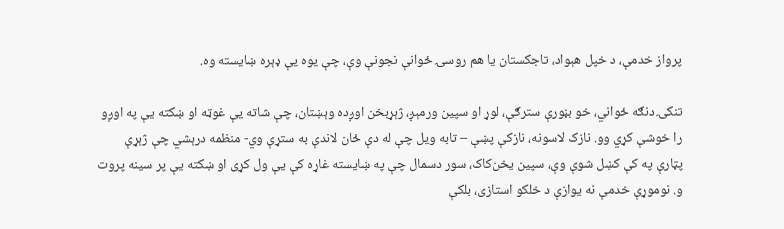پرواز خدمې، د خپل هېواد، تاجکستان یا هم روسۍ ځوانې نجونې وې، چې یوه یې ‌ډېره ښایسته وه.

تنکۍ دنګه ځواني، خو بڼورې سترګې، لوړ او سپین ورمېږ، ژېړبخن اوږده وېښتان، چې شاته یې غوټه او ښکته یې په اوږو را خوشې کړي وو. نازک لاسونه، نازکې پښې – تابه ویل چې له دې ځان لاندې به ستړې وي- منظمه درېشي چې ژېړې پټارې په کې کښل شوې وې، سپین یخن‌کاک، سور دسمال چې په ښایسته غاړه کې یې ول کړی او ښکته یې پر سینه پروت و. نوموړې خدمې نه یوازې د خلکو استازی، بلکې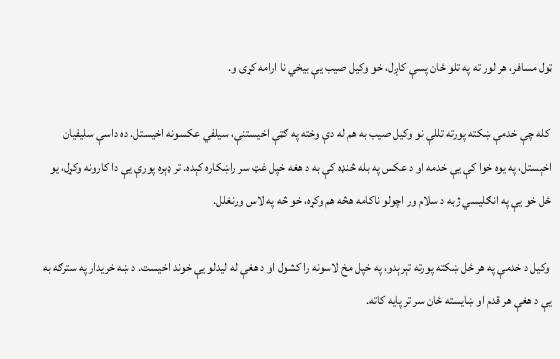ټول مسافر، هر لور ته په تلو ځان پسې کاږل، خو وکیل صیب یې بیخي نا ارامه کړی و.

 کله چې خدمې ښکته پورته تللې نو وکیل صیب به هم له دې وخته په ګټې اخیستنې، سيلفي عکسونه اخیستل. ده داسې سلیفیان اخېستل، په یوه خوا کې یې خدمه او د عکس په بله څنډه کې به د هغه خپل غټ سر راښکاره کېده. تر ډېره پورې یې دا کارونه وکړل، یو ځل خو یې په انګلیسي ژبه د سلام ور اچولو ناکامه هڅه هم وکړه، خو څه په لاس ورنغلل.

 وکیل د خدمې په هر ځل ښکته پورته تېرېدو، په خپل مخ لاسونه را کشول او د هغې له لیدلو یې خوند اخیست. د ښه خریدار په سترګه به یې د هغې هر قدم او ښایسته ځان سر تر پایه کاته.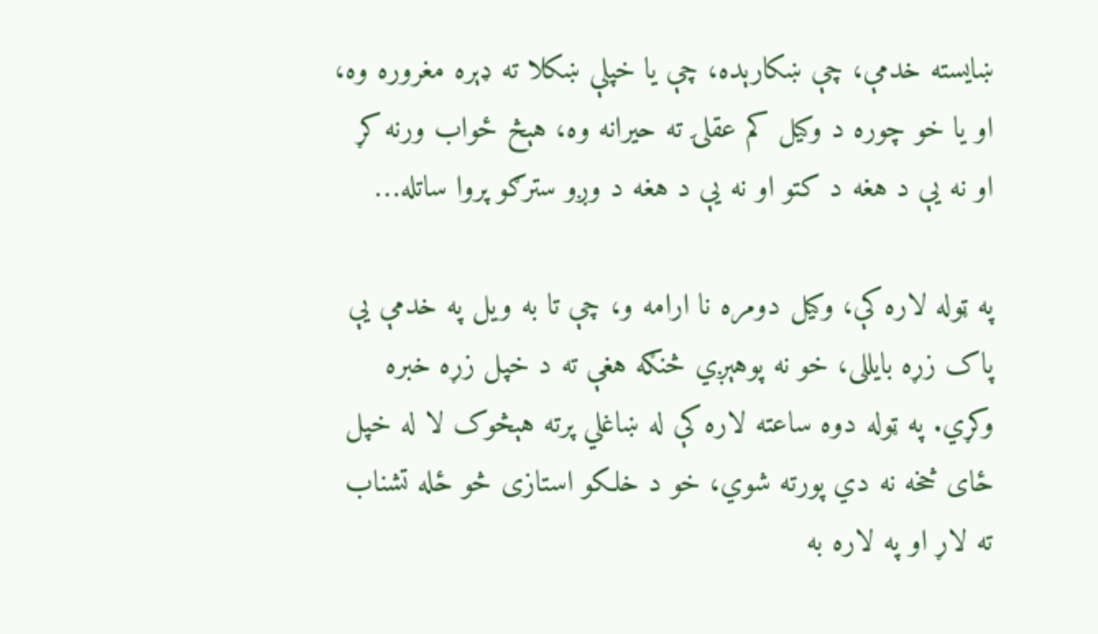ښایسته خدمې، چې ښکارېده، چې یا خپلې ښکلا ته ډېره مغروره وه، او یا خو چوره د وکیل کم عقلۍ ته حیرانه وه، هېڅ ځواب ورنه کړ او نه یې د هغه د کتو او نه یې د هغه د وږو سترګو پروا ساتله…

په ټوله لاره کې، وکیل دومره نا ارامه و، چې تا به ویل په خدمې یې پاک زړه بایللی، خو نه پوهېږي څنګه هغې ته د خپل زړه خبره وکړي. په ټوله دوه ساعته لاره کې له ښاغلي پرته هېڅوک لا له خپل ځای څخه نه دي پورته شوي، خو د خلکو استازی څو ځله تشناب ته لاړ او په لاره به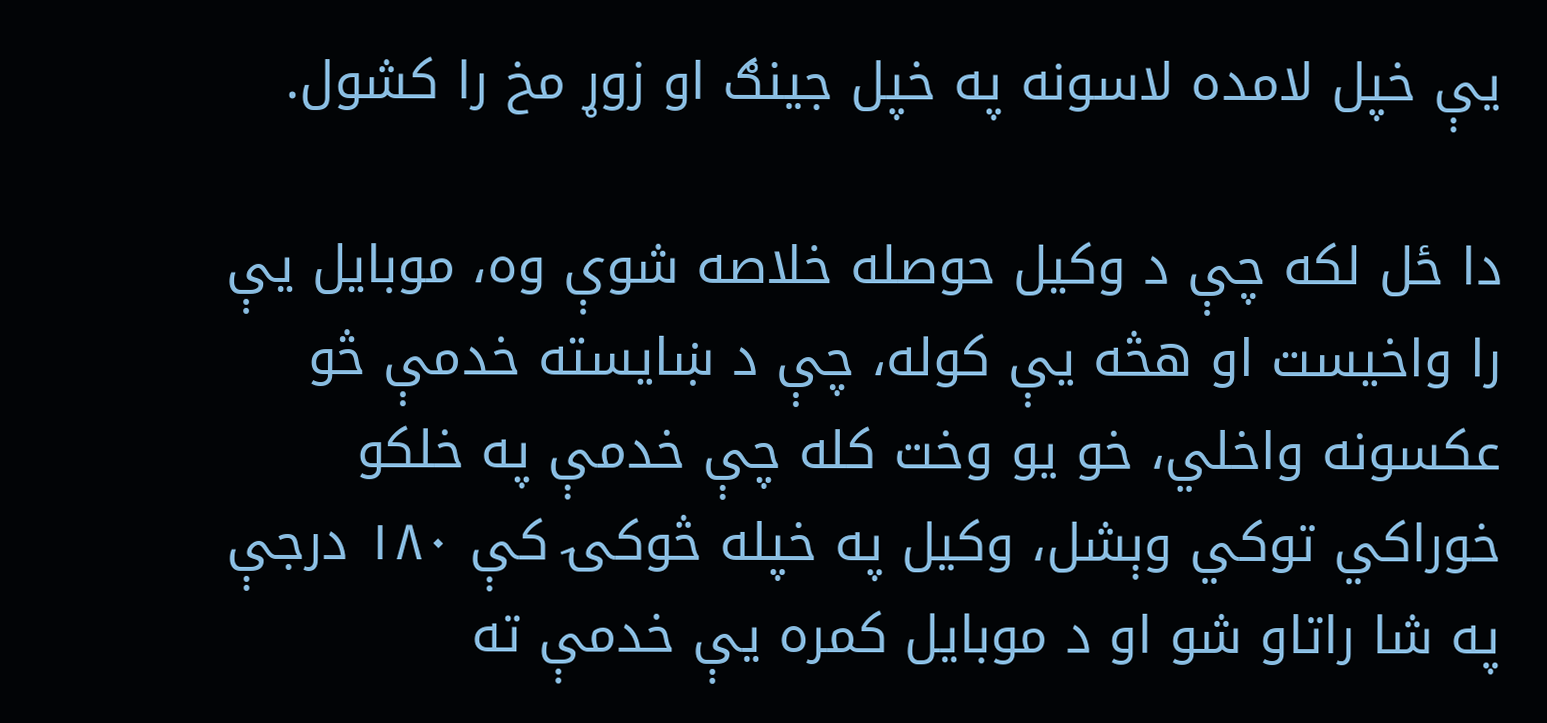یې خپل لامده لاسونه په خپل جینګ او زوړ مخ را کشول.

دا ځل لکه چې د وکیل حوصله خلاصه شوې وه، موبایل یې را واخیست او هڅه یې کوله، چې د ښایسته خدمې څو عکسونه واخلي، خو یو وخت کله چې خدمې په خلکو خوراکي توکي وېشل، وکیل په خپله څوکۍ کې ۱۸۰ درجې په شا راتاو شو او د موبایل کمره یې خدمې ته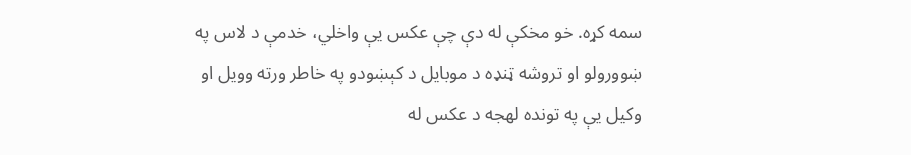سمه کړه. خو مخکې له دې چې عکس یې واخلي، خدمې د لاس په ښوورولو او تروشه ټنډه د موبایل د کېښودو په خاطر ورته وویل او وکیل یې په تونده لهجه د عکس له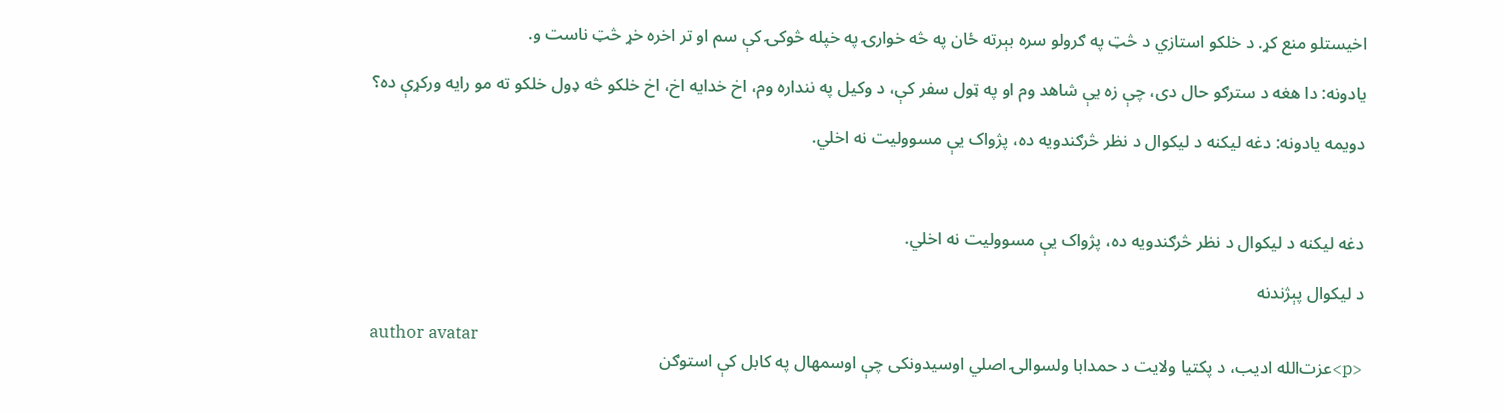اخیستلو منع کړ. د خلکو استازي د څټ په ګرولو سره بېرته ځان په څه خوارۍ په خپله څوکۍ کې سم او تر اخره خړ څټ ناست و.

یادونه: دا هغه د سترګو حال دی، چې زه یې شاهد وم او په ټول سفر کې، د وکیل په ننداره وم، اخ خدایه اخ، اخ خلکو څه ډول خلکو ته مو رایه ورکړې ده؟

دويمه يادونه: دغه ليکنه د ليکوال د نظر څرګندويه ده، پژواک يې مسووليت نه اخلي.



دغه ليکنه د ليکوال د نظر څرګندويه ده، پژواک يې مسووليت نه اخلي.

د لیکوال پېژندنه

author avatar
<p>عزت‌الله ادیب، د پکتیا ولایت د حمدابا ولسوالۍ اصلي اوسیدونکی چې اوسمهال په کابل کې استوګن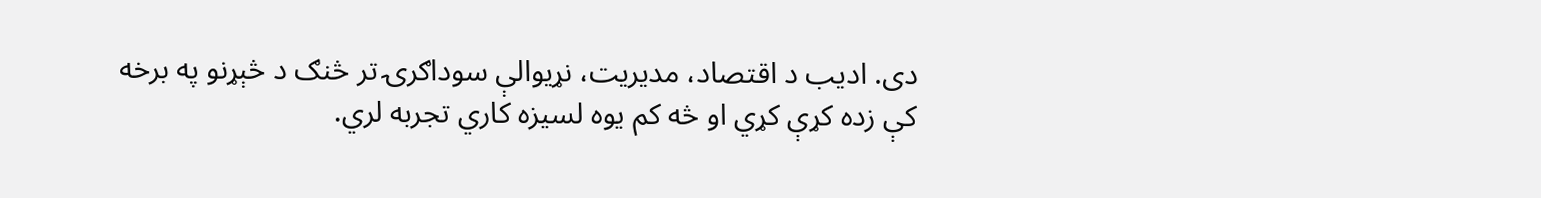دی. ادیب د اقتصاد، مدیریت، نړیوالې سوداګرۍ تر څنګ د څېړنو په برخه کې زده کړې کړي او څه کم یوه لسیزه کاري تجربه لري.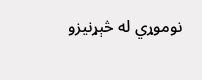نوموړي له څېړنیزو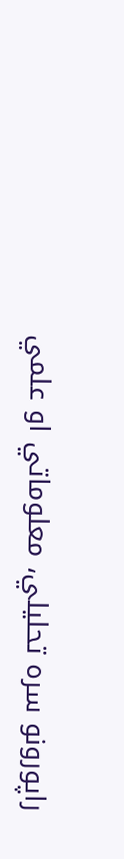راپورونو سره تحلیلي، معلوماتي او علمي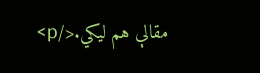مقالې هم لیکي.</p>